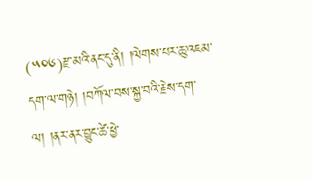(༥༠༦)རྫ་མའི་ནང་དུ་ནི། །ལེགས་པར་ཆུ་འཇམ་དག་ལ་གཉེ། །བཀོལ་བས་སྐྱ་བའི་རྗེས་དག་ལ། །ནར་ནར་བྱུང་ཚེ་ཕྱེ་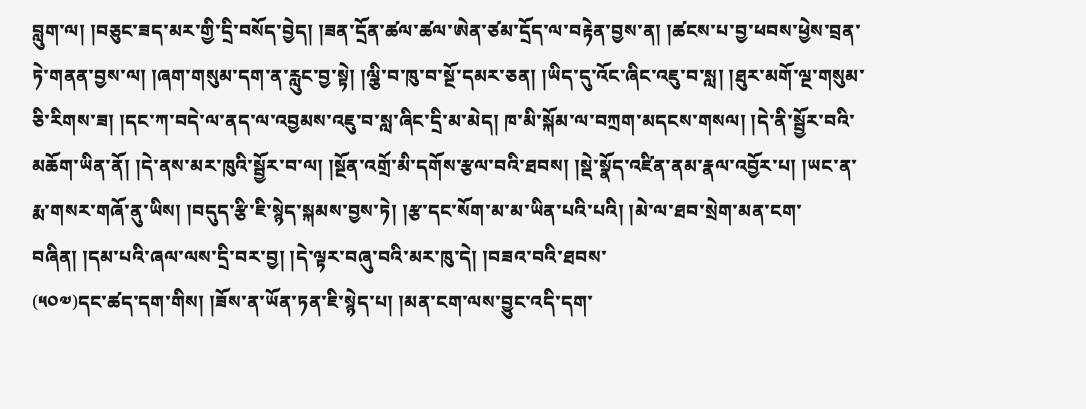བླུག་ལ། །བཅུང་ཟད་མར་གྱི་དྲི་བསོད་བྱེད། །ཟན་དྲོན་ཚལ་ཚལ་ཨེན་ཙམ་དྲོད་ལ་བརྟེན་བྱས་ན། །ཚངས་པ་བྱ་ཕབས་ཕྱེས་བྲན་ཏེ་གནན་བྱས་ལ། །ཞག་གསུམ་དག་ན་རླུང་བྱ་སྟེ། །ལྕི་བ་ཁུ་བ་སྔོ་དམར་ཅན། །ཡིད་དུ་འོང་ཞིང་འཇུ་བ་སླ། །ཐུར་མགོ་ལྔ་གསུམ་ཅི་རིགས་ཟ། །དང་ཀ་བདེ་ལ་ནད་ལ་འབྱམས་འཇུ་བ་སླ་ཞིང་དྲི་མ་མེད། ཁ་མི་སྐོམ་ལ་བཀྲག་མདངས་གསལ། །དེ་ནི་སྦྱོར་བའི་མཆོག་ཡིན་ནོ། །དེ་ནས་མར་ཁུའི་སྦྱོར་བ་ལ། །སྔོན་འགྲོ་མི་དགོས་རྩལ་བའི་ཐབས། །སྡེ་སྣོད་འཛིན་ནམ་རྣལ་འབྱོར་པ། །ཡང་ན་རྨ་གསར་གཞོ་ནུ་ཡིས། །བདུད་རྩི་ཇི་སྙེད་སྐམས་བྱས་ཏེ། །རྩ་དང་སོག་མ་མ་ཡིན་པའི་པའི། །མེ་ལ་ཐབ་སྲེག་མན་ངག་བཞིན། །དམ་པའི་ཞལ་ལས་དྲི་བར་བྱ། །དེ་ལྟར་བཞུ་བའི་མར་ཁུ་དེ། །བཟའ་བའི་ཐབས་
(༥༠༧)དང་ཚད་དག་གིས། །ཟོས་ན་ཡོན་ཏན་ཇི་སྙེད་པ། །མན་ངག་ལས་བྱུང་འདི་དག་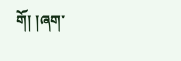གོ། །ཞག་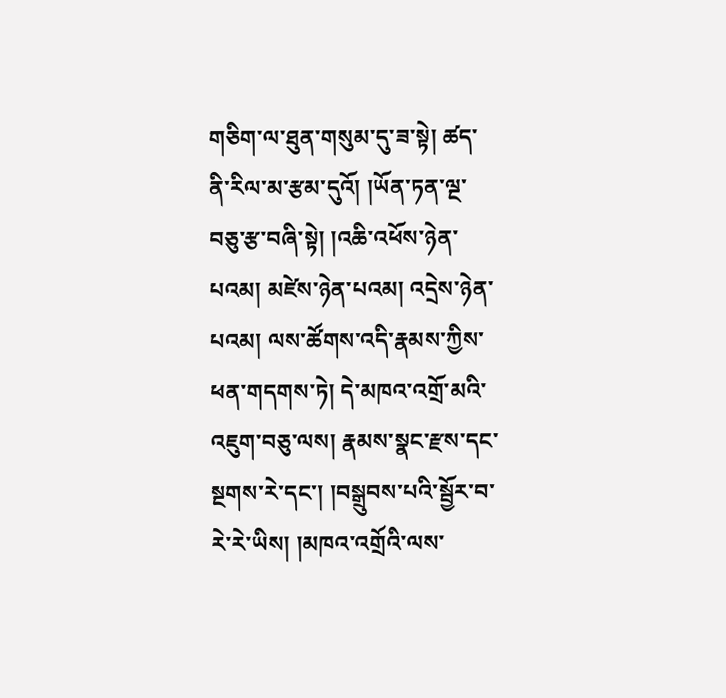གཅིག་ལ་ཐུན་གསུམ་དུ་ཟ་སྟེ། ཚད་ནི་རིལ་མ་རྩམ་དུའོ། །ཡོན་ཏན་ལྔ་བཅུ་རྩ་བཞི་སྟེ། །འཆི་འཕོས་ཉེན་པའམ། མཛེས་ཉེན་པའམ། འདྲེས་ཉེན་པའམ། ལས་ཚོགས་འདི་རྣམས་ཀྱིས་ཕན་གདགས་ཏེ། དེ་མཁའ་འགྲོ་མའི་འཇུག་བཅུ་ལས། རྣམས་སྣང་རྫས་དང་སྔགས་རེ་དང་། །བསྒྲུབས་པའི་སྦྱོར་བ་རེ་རེ་ཡིས། །མཁའ་འགྲོའི་ལས་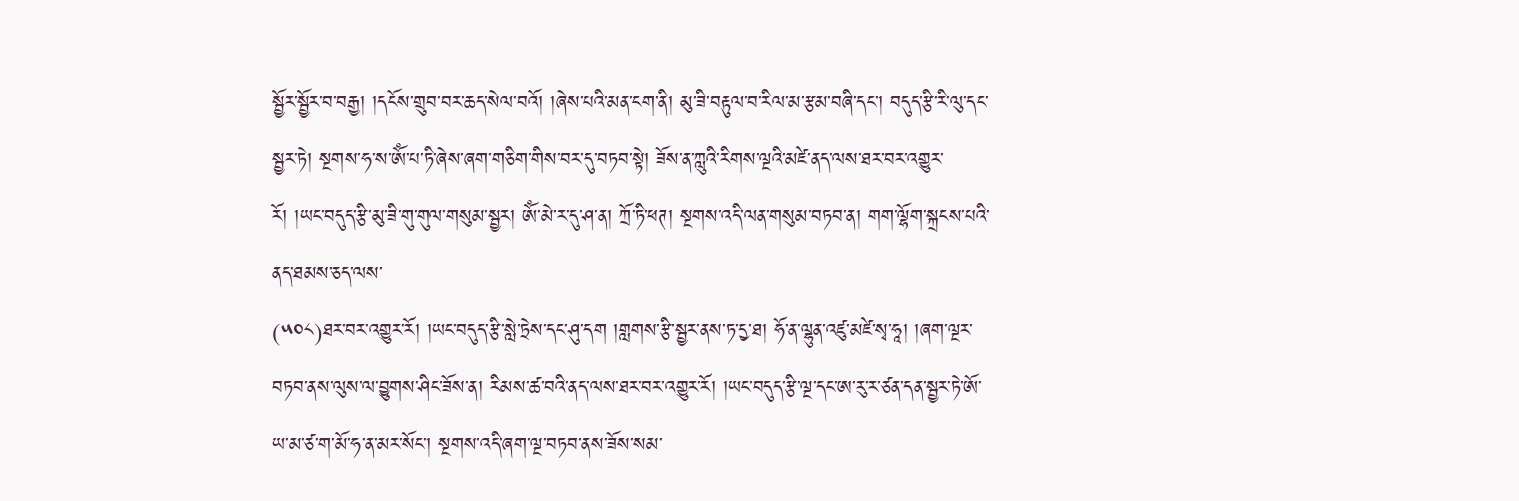སྦྱོར་སྦྱོར་བ་བརྒྱ། །དངོས་གྲུབ་བར་ཆད་སེལ་བའོ། །ཞེས་པའི་མན་ངག་ནི། མུ་ཟི་བརྟུལ་བ་རིལ་མ་རྩམ་བཞི་དང་། བདུད་རྩི་རི་ལུ་དང་སྦྱར་ཏེ། སྔགས་ཧ་ས་ཨོཾ་པ་ཏི་ཞེས་ཞག་གཅིག་གིས་བར་དུ་བཏབ་སྟེ། ཟོས་ན་ཀླུའི་རིགས་ལྔའི་མཛེ་ནད་ལས་ཐར་བར་འགྱུར་རོ། །ཡང་བདུད་རྩི་མུ་ཟི་གུ་གུལ་གསུམ་སྦྱར། ཨོཾ་མེ་ར་དུ་ཤ་ན། ཀྲོ་ཏི་ཕཊ། སྔགས་འདི་ལན་གསུམ་བཏབ་ན། གག་ལྷོག་སྐྲངས་པའི་ནད་ཐམས་ཅད་ལས་
(༥༠༨)ཐར་བར་འགྱུར་རོ། །ཡང་བདུད་རྩི་སླེ་ཏྲེས་དང་ཤུ་དག །གླགས་རྩི་སྦྱར་ནས་ཏ་དྱ་ཐ། ཧོ་ན་ལྷུན་འཛུ་མཛེ་སྭ་ཧཱ། །ཞག་ལྔར་བཏབ་ནས་ལུས་ལ་བྱུགས་ཤིང་ཟོས་ན། རིམས་ཚ་བའི་ནད་ལས་ཐར་བར་འགྱུར་རོ། །ཡང་བདུད་རྩི་ལྔ་དང་ཨ་རུ་ར་ཙན་དན་སྦྱར་ཏེ་ཨོ་ཡ་མ་ཙ་ག་མོ་ཧ་ན་མར་སོང་། སྔགས་འདི་ཞག་ལྔ་བཏབ་ནས་ཟོས་སམ་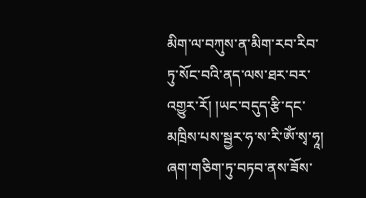མིག་ལ་བཀུས་ན་མིག་རབ་རིབ་ཏུ་སོང་བའི་ནད་ལས་ཐར་བར་འགྱུར་རོ། །ཡང་བདུད་རྩི་དང་མཁྲིས་པས་སྦྱར་ཧ་ས་རི་ཨོཾ་སྭ་ཧཱ། ཞག་གཅིག་ཏུ་བཏབ་ནས་ཟོས་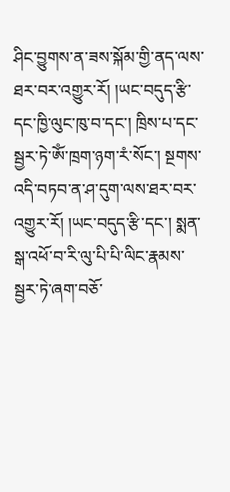ཤིང་བྱུགས་ན་ཟས་སྐོམ་གྱི་ནད་ལས་ཐར་བར་འགྱུར་རོ། །ཡང་བདུད་རྩི་དང་ཁྱི་ལུང་ཁུ་བ་དང་། ཁྲིས་པ་དང་སྦྱར་ཏེ་ཨོཾ་ཁྲག་ཉག་རཾ་སོང་། སྔགས་འདི་བཏབ་ན་ཤ་དུག་ལས་ཐར་བར་འགྱུར་རོ། །ཡང་བདུད་རྩི་དང་། སྨན་སྒ་འཕོ་བ་རི་ལུ་པི་པི་ལིང་རྣམས་སྦྱར་ཏེ་ཞག་བཅོ་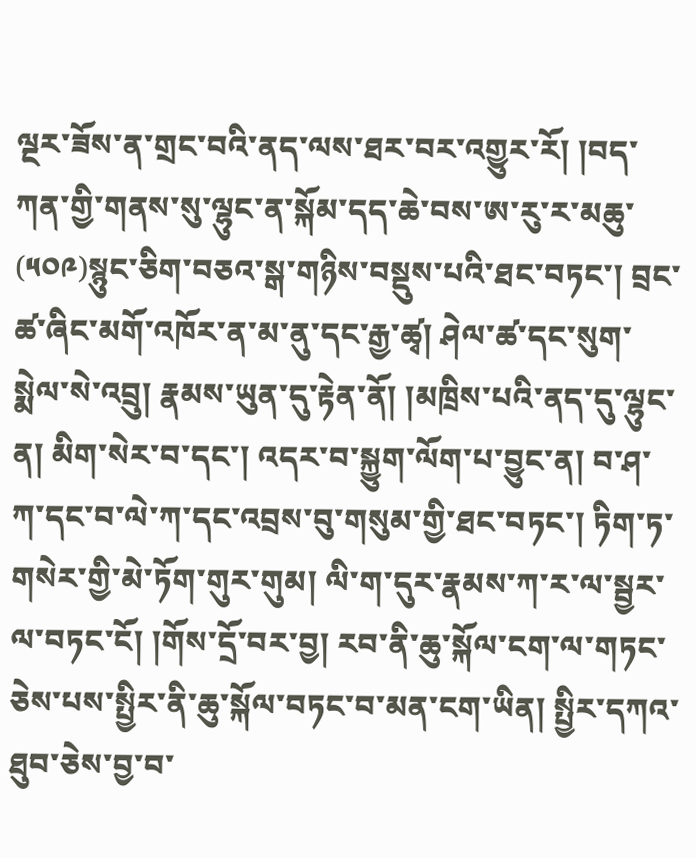ལྔར་ཟོས་ན་གྲང་བའི་ནད་ལས་ཐར་བར་འགྱུར་རོ། །བད་ཀན་གྱི་གནས་སུ་ལྷུང་ན་སྐོམ་དད་ཆེ་བས་ཨ་རུ་ར་མཆུ་
(༥༠༩)སྙུང་ཅིག་བཅའ་སྒ་གཉིས་བསྡུས་པའི་ཐང་བཏང་། བྲང་ཚ་ཞིང་མགོ་འཁོར་ན་མ་ནུ་དང་རྒྱ་ཚྭ། ཤེལ་ཚ་དང་སུག་སྨེལ་སེ་འབྲུ། རྣམས་ཡུན་དུ་རྟེན་ནོ། །མཁྲིས་པའི་ནད་དུ་ལྷུང་ན། མིག་སེར་བ་དང་། འདར་བ་སྐྱུག་ལོག་པ་བྱུང་ན། བ་ཤ་ཀ་དང་བ་ལེ་ཀ་དང་འབྲས་བུ་གསུམ་གྱི་ཐང་བཏང་། ཏིག་ཏ་གསེར་གྱི་མེ་ཏོག་གུར་གུམ། ལི་ག་དུར་རྣམས་ཀ་ར་ལ་སྦྱར་ལ་བཏང་ངོ། །གོས་དྲོ་བར་བྱ། རབ་ནི་ཆུ་སྐོལ་ངག་ལ་གཏང་ཅེས་པས་སྤྱིར་ནི་ཆུ་སྐོལ་བཏང་བ་མན་ངག་ཡིན། སྤྱིར་དཀའ་ཐུབ་ཅེས་བྱ་བ་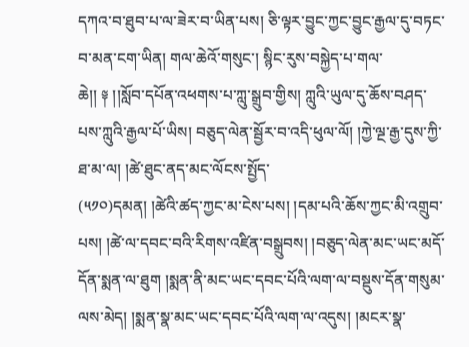དཀའ་བ་ཐུབ་པ་ལ་ཟེར་བ་ཡིན་པས། ཅི་ལྟར་བྱུང་ཀྱང་བྱུང་རྒྱལ་དུ་བཏང་བ་མན་ངག་ཡིན། གལ་ཆེའོ་གསུང་། སྙིང་རུས་བསྐྱེད་པ་གལ་ཆེ།། ༈ །།སློབ་དཔོན་འཕགས་པ་ཀླུ་སྒྲུབ་གྱིས། ཀླུའི་ཡུལ་དུ་ཆོས་བཤད་པས་ཀླུའི་རྒྱལ་པོ་ཡིས། བཅུད་ལེན་སྦྱོར་བ་འདི་ཕུལ་ལོ། །ཀྱེ་ལྔ་རྒྱ་དུས་ཀྱི་ཐ་མ་ལ། །ཚེ་ཐུང་ནད་མང་ལོངས་སྤྱོད་
(༥༡༠)དམན། །ཚེའི་ཚད་ཀྱང་མ་ངེས་པས། །དམ་པའི་ཆོས་ཀྱང་མི་འགྲུབ་པས། །ཚེ་ལ་དབང་བའི་རིགས་འཛིན་བསྒྲུབས། །བཅུད་ལེན་མང་ཡང་མདོ་དོན་སྨན་ལ་ཐུག །སྨན་ནི་མང་ཡང་དབང་པོའི་ལག་ལ་བསྡུས་དོན་གསུམ་ལས་མེད། །སྨན་སྣ་མང་ཡང་དབང་པོའི་ལག་ལ་འདུས། །མངར་སྣ་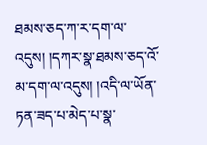ཐམས་ཅད་ཀ་ར་དག་ལ་འདུས། །དཀར་སྣ་ཐམས་ཅད་འོ་མ་དག་ལ་འདུས། །འདི་ལ་ཡོན་ཏན་ཟད་པ་མེད་པ་སྣ་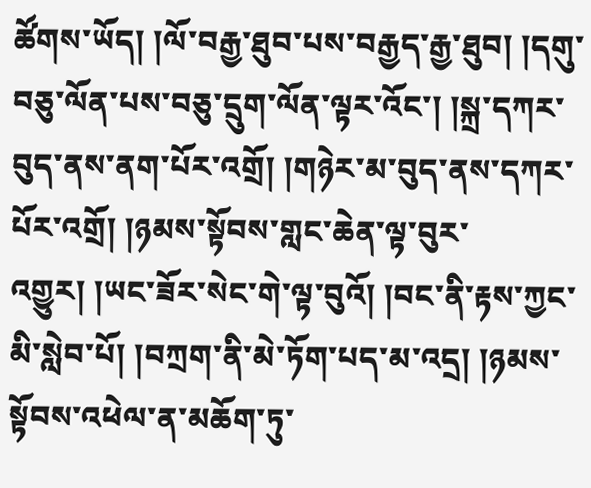ཚོགས་ཡོད། །ལོ་བརྒྱ་ཐུབ་པས་བརྒྱད་རྒྱ་ཐུབ། །དགུ་བཅུ་ལོན་པས་བཅུ་དྲུག་ལོན་ལྟར་འོང་། །སྐྲ་དཀར་བུད་ནས་ནག་པོར་འགྲོ། །གཉེར་མ་བུད་ནས་དཀར་པོར་འགྲོ། །ཉམས་སྟོབས་གླང་ཆེན་ལྟ་བུར་འགྱུར། །ཡང་ཟོར་སེང་གེ་ལྟ་བུའོ། །བང་ནི་རྟས་ཀྱང་མི་སླེབ་པོ། །བཀྲག་ནི་མེ་ཏོག་པད་མ་འདྲ། །ཉམས་སྟོབས་འཕེལ་ན་མཆོག་ཏུ་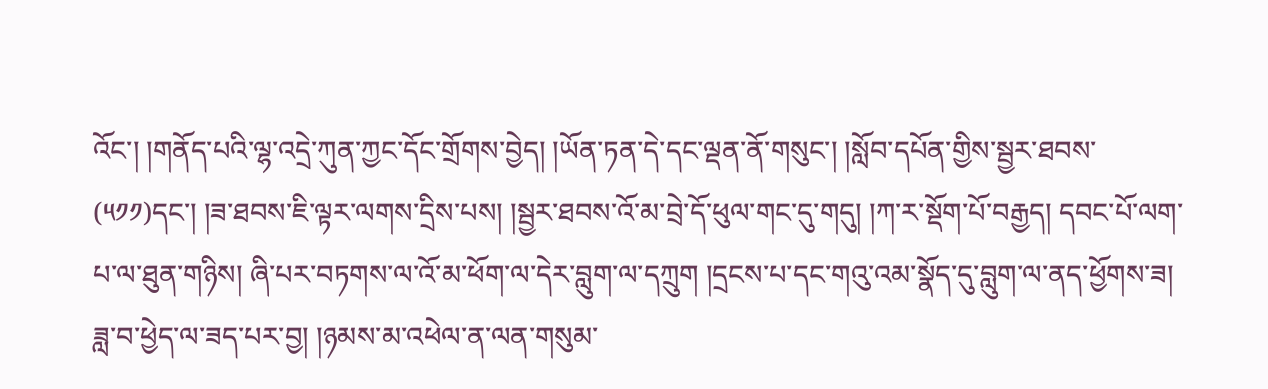འོང་། །གནོད་པའི་ལྷ་འདྲེ་ཀུན་ཀྱང་དོང་གྲོགས་བྱེད། །ཡོན་ཏན་དེ་དང་ལྡན་ནོ་གསུང་། །སློབ་དཔོན་གྱིས་སྦྱར་ཐབས་
(༥༡༡)དང་། །ཟ་ཐབས་ཇི་ལྟར་ལགས་དྲིས་པས། །སྦྱར་ཐབས་འོ་མ་བྲེ་དོ་ཕུལ་གང་དུ་གདུ། །ཀ་ར་སྡོག་པོ་བརྒྱད། དབང་པོ་ལག་པ་ལ་ཐུན་གཉིས། ཞི་པར་བཏགས་ལ་འོ་མ་ཕོག་ལ་དེར་བླུག་ལ་དཀྲུག །དྲངས་པ་དང་གའུ་འམ་སྣོད་དུ་བླུག་ལ་ནད་ཕྱོགས་ཟ། ཟླ་བ་ཕྱེད་ལ་ཟད་པར་བྱ། །ཉམས་མ་འཕེལ་ན་ལན་གསུམ་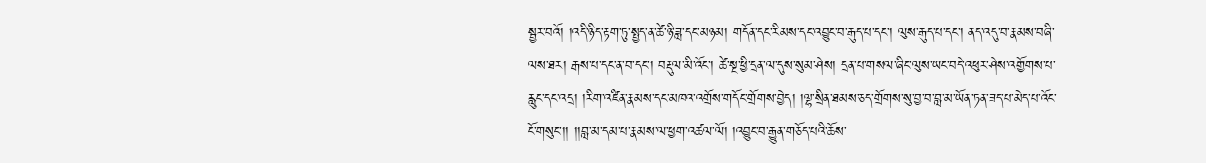སྦྱར་བའོ། །འདི་ཉིད་རྟག་ཏུ་སྤྱད་ན་ཚེ་ཉི་ཟླ་དང་མཉམ། གདོན་དང་རིམས་དང་འབྱུང་བ་རྒུད་པ་དང་། ལུས་རྒུད་པ་དང་། ནད་འདུ་བ་རྣམས་བཞི་ལས་ཐར། རྒས་པ་དང་ན་བ་དང་། བརྡུལ་མི་འོང་། ཚེ་སྔ་ཕྱི་དྲན་ལ་དུས་སུམ་ཤེས། དྲན་པ་གསལ་ཞིང་ལུས་ཡང་བདེ་འཕུར་ཤེས་འགྱོགས་པ་རླུང་དང་འདྲ། །རིག་འཛིན་རྣམས་དང་མཁའ་འགྲོས་གདོང་གྲོགས་བྱེད། །ལྷ་སྲིན་ཐམས་ཅད་གྲོགས་སུ་བྱ་བ་བླ་མ་ཡོན་ཏན་ཟད་པ་མེད་པ་འོང་ངོ་གསུང་།། །།བླ་མ་དམ་པ་རྣམས་ལ་ཕྱག་འཚལ་ལོ། །འབྱུང་བ་རྒྱུན་གཅོད་པའི་ཆོས་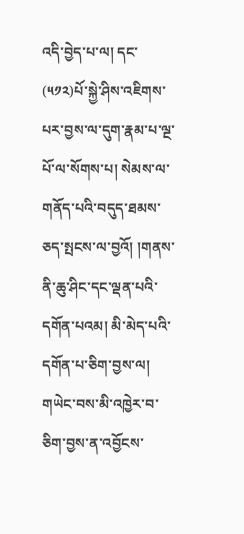འདི་བྱེད་པ་ལ། དང་
(༥༡༢)པོ་སྐྱེ་ཤིས་འཇིགས་པར་བྱས་ལ་དུག་རྣམ་པ་ལྔ་པོ་ལ་སོགས་པ། སེམས་ལ་གནོད་པའི་བདུད་ཐམས་ཅད་སྤངས་ལ་བྱའོ། །གནས་ནི་ཆུ་ཤིང་དང་ལྡན་པའི་དགོན་པའམ། མི་མེད་པའི་དགོན་པ་ཅིག་བྱས་ལ། གཡེང་བས་མི་འཁྱེར་བ་ཅིག་བྱས་ན་འབྱོངས་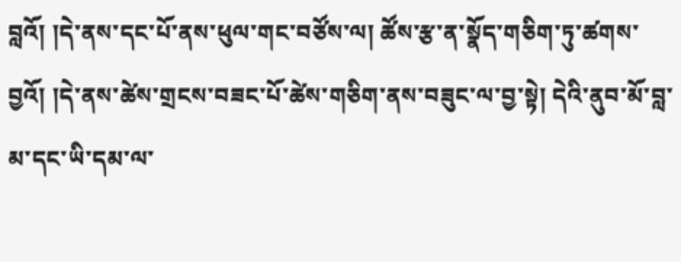བླའོ། །དེ་ནས་དང་པོ་ནས་ཕུལ་གང་བཙོས་ལ། ཚོས་རྩ་ན་སྣོད་གཅིག་ཏུ་ཚགས་བྱའོ། །དེ་ནས་ཚེས་གྲངས་བཟང་པོ་ཚེས་གཅིག་ནས་བཟུང་ལ་བྱ་སྟེ། དེའི་ནུབ་མོ་བླ་མ་དང་ཡི་དམ་ལ་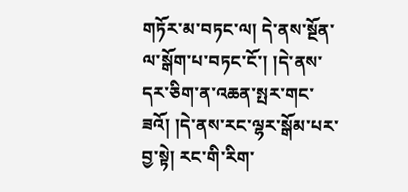གཏོར་མ་བཏང་ལ། དེ་ནས་སྔོན་ལ་སྒོག་པ་བཏང་ངོ་། །དེ་ནས་དར་ཅིག་ན་འཆན་སྤར་གང་ཟའོ། །དེ་ནས་རང་ལྷར་སྒོམ་པར་བྱ་སྟེ། རང་གི་རིག་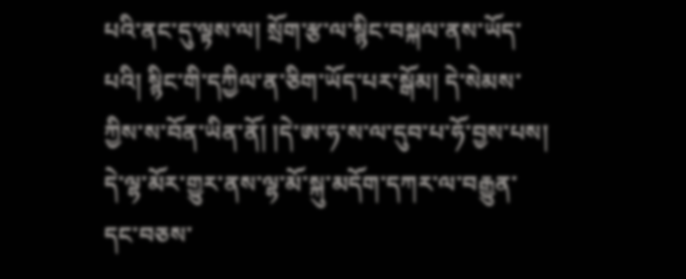པའི་ནང་དུ་ལྟས་ལ། སྲོག་རྩ་ལ་སྙིང་བསྐལ་ནས་ཡོད་པའི། སྙིང་གི་དཀྱིལ་ན་ཅིག་ཡོད་པར་སྒོམ། དེ་སེམས་ཀྱིས་ས་བོན་ཡིན་ནོ། །དེ་ཨ་ཧ་ས་ལ་དུབ་པ་ཧོ་བྱས་པས། དེ་ལྷ་མོར་གྱུར་ནས་ལྷ་མོ་སྐུ་མདོག་དཀར་ལ་བརྒྱུན་དང་བཅས་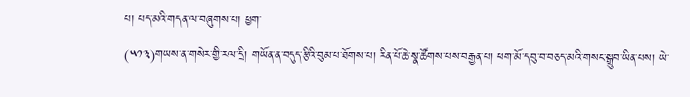པ། པད་མའི་གདན་ལ་བཞུགས་པ། ཕྱག་
(༥༡༣)གཡས་ན་གསེར་གྱི་རལ་དྲི། གཡོན་ན་བདུད་རྩིའི་བུམ་པ་ཐོགས་པ། རིན་པོ་ཆེ་སྣ་ཚོགས་པས་བརྒྱན་པ། ཕག་མོ་དབུ་བ་བཅད་མའི་གསང་སྒྲུབ་ཡིན་པས། ཡེ་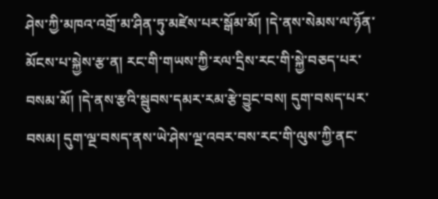ཤེས་ཀྱི་མཁའ་འགྲོ་མ་ཤིན་ཏུ་མཛེས་པར་སྒོམ་མོ། །དེ་ནས་སེམས་ལ་ཉོན་མོངས་པ་སྐྱེས་རྩ་ན། རང་གི་གཡས་ཀྱི་རལ་དྲིས་རང་གི་སྐྱེ་བཅད་པར་བསམ་མོ། །དེ་ནས་རྩའི་སྦུབས་དམར་རམ་རྩེ་བྱུང་བས། དུག་བསད་པར་བསམ། དུག་ལྔ་བསད་ནས་ཡེ་ཤེས་ལྔ་འབར་བས་རང་གི་ལུས་ཀྱི་ནང་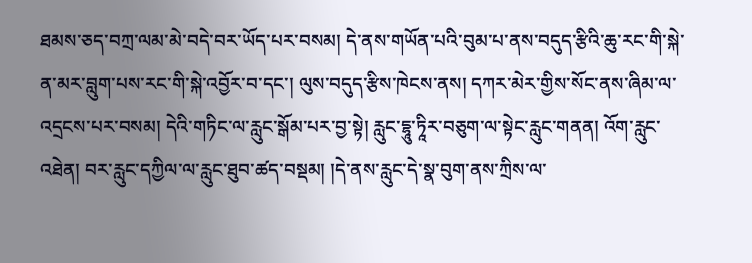ཐམས་ཅད་བཀྲ་ལམ་མེ་བདེ་བར་ཡོད་པར་བསམ། དེ་ནས་གཡོན་པའི་བུམ་པ་ནས་བདུད་རྩིའི་ཆུ་རང་གི་སྐེ་ན་མར་བླུག་པས་རང་གི་སྐེ་འབྱོར་བ་དང་། ལུས་བདུད་རྩིས་ཁེངས་ནས། དཀར་མེར་གྱིས་སོང་ནས་ཞིམ་ལ་འདྲངས་པར་བསམ། དེའི་གཏིང་ལ་རླུང་སྒོམ་པར་བྱ་སྟེ། རླུང་དྷཱུ་ཏཱིར་བཅུག་ལ་སྟེང་རླུང་གནན། འོག་རླུང་འཐེན། བར་རླུང་དཀྱིལ་ལ་རླུང་ཐུབ་ཚད་བསྡམ། །དེ་ནས་རླུང་དེ་སྣ་བུག་ནས་ཀྲིས་ལ་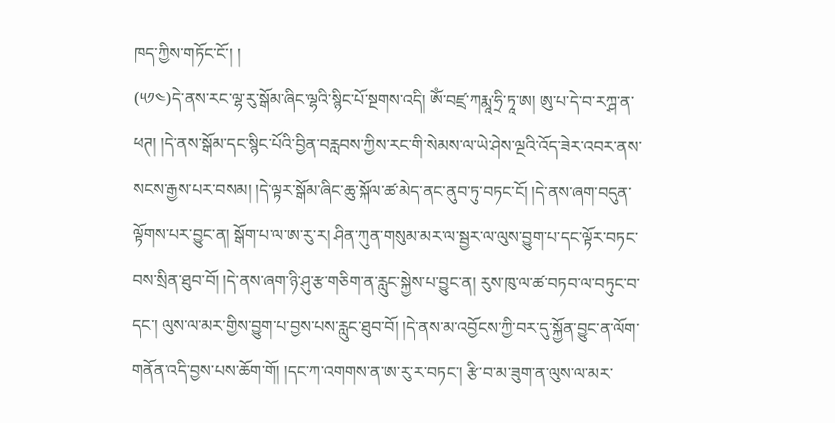ཁད་ཀྱིས་གཏོང་ངོ་། །
(༥༡༤)དེ་ནས་རང་ལྷ་རུ་སྒོམ་ཞིང་ལྷའི་སྙིང་པོ་སྔགས་འདི། ཨོཾ་བཛྲ་ཀརྨཱ་ཧྲི་ཏཱ་ཨ། ཨུ་པ་དེ་བ་རཀྴ་ན་ཕཊ། །དེ་ནས་སྒོམ་དང་སྙིང་པོའི་བྱིན་བརླབས་ཀྱིས་རང་གི་སེམས་ལ་ཡེ་ཤེས་ལྔའི་འོད་ཟེར་འབར་ནས་སངས་རྒྱས་པར་བསམ། །དེ་ལྟར་སྒོམ་ཞིང་ཆུ་སྐོལ་ཚ་མེད་ནང་ནུབ་ཏུ་བཏང་ངོ། །དེ་ནས་ཞག་བདུན་ལྟོགས་པར་བྱུང་ན། སྒོག་པ་ལ་ཨ་རུ་ར། ཤིན་ཀུན་གསུམ་མར་ལ་སྦྱར་ལ་ལུས་བྱུག་པ་དང་ལྟོར་བཏང་བས་སྲིན་ཐུབ་བོ། །དེ་ནས་ཞག་ཉི་ཤུ་རྩ་གཅིག་ན་རླུང་སྐྱེས་པ་བྱུང་ན། རུས་ཁུ་ལ་ཚ་བཏབ་ལ་བཏུང་བ་དང་། ལུས་ལ་མར་གྱིས་བྱུག་པ་བྱས་པས་རླུང་ཐུབ་བོ། །དེ་ནས་མ་འབྱོངས་ཀྱི་བར་དུ་སྐྱོན་བྱུང་ན་ལོག་གནོན་འདི་བྱས་པས་ཆོག་གོ། །དང་ཀ་འགགས་ན་ཨ་རུ་ར་བཏང་། རྩི་བ་མ་ཟུག་ན་ལུས་ལ་མར་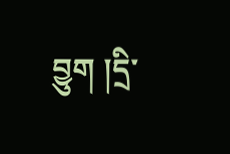བྱུག །དྲི་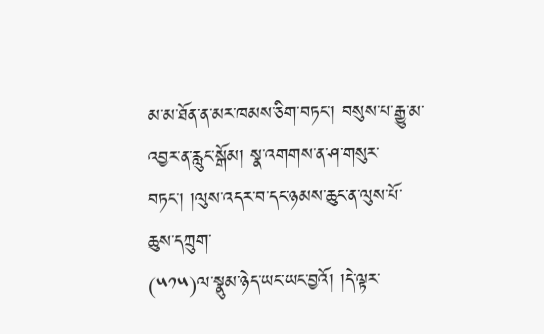མ་མ་ཐོན་ན་མར་ཁམས་ཅིག་བཏང་། བསུས་པ་རྒྱུ་མ་འབྱར་ན་རླུང་སྒོམ། སྣ་འགགས་ན་ཤ་གསུར་བཏང་། །ལུས་འདར་བ་དང་ཉམས་ཆུང་ན་ལུས་པོ་ཆུས་དཀྲུག་
(༥༡༥)ལ་སྣུམ་ཉེད་ཡང་ཡང་བྱའོ། །དེ་ལྟར་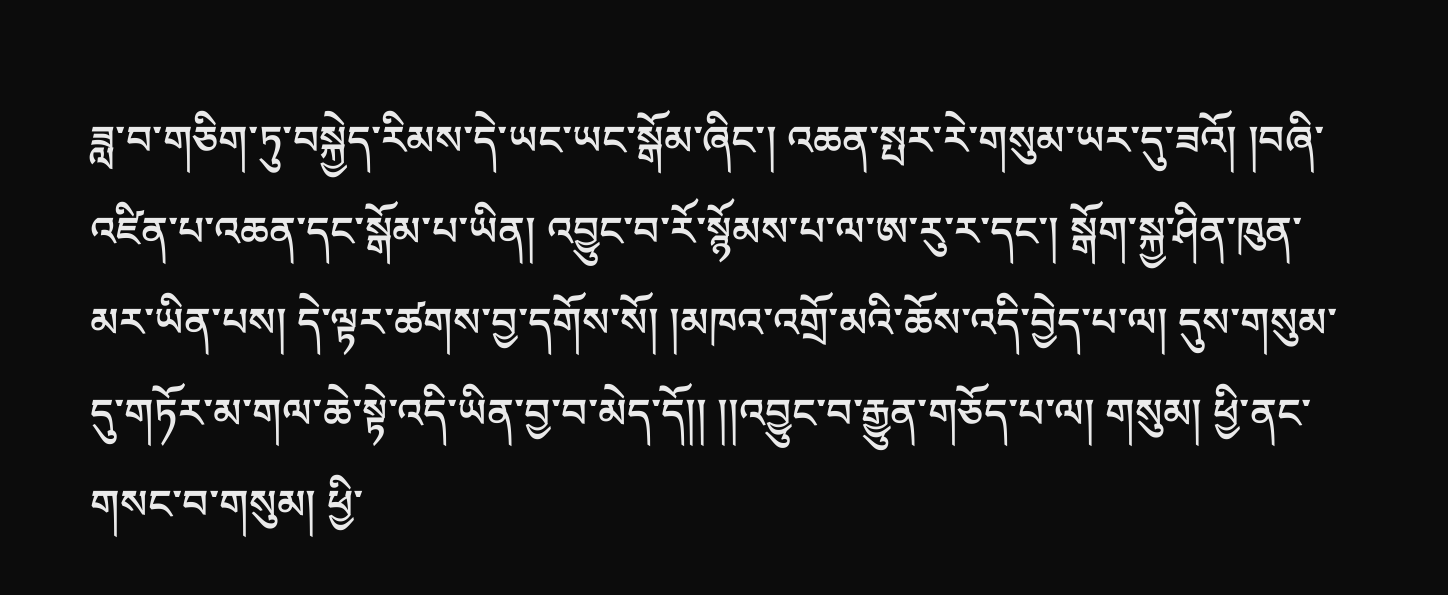ཟླ་བ་གཅིག་ཏུ་བསྐྱེད་རིམས་དེ་ཡང་ཡང་སྒོམ་ཞིང་། འཆན་སྤར་རེ་གསུམ་ཡར་དུ་ཟའོ། །བཞི་འཛིན་པ་འཆན་དང་སྒོམ་པ་ཡིན། འབྱུང་བ་རོ་སྙོམས་པ་ལ་ཨ་རུ་ར་དང་། སྒོག་སྐྱ་ཤིན་ཁུན་མར་ཡིན་པས། དེ་ལྟར་ཚགས་བྱ་དགོས་སོ། །མཁའ་འགྲོ་མའི་ཆོས་འདི་བྱེད་པ་ལ། དུས་གསུམ་དུ་གཏོར་མ་གལ་ཆེ་སྟེ་འདི་ཡིན་བྱ་བ་མེད་དོ།། །།འབྱུང་བ་རྒྱུན་གཅོད་པ་ལ། གསུམ། ཕྱི་ནང་གསང་བ་གསུམ། ཕྱི་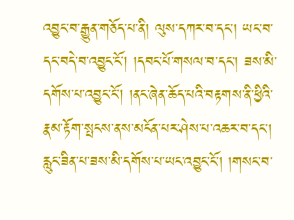འབྱུང་བ་རྒྱུན་གཅོད་པ་ནི། ལུས་དཀར་བ་དང་། ཡང་བ་དང་བདེ་བ་འབྱུང་ངོ། །དབང་པོ་གསལ་བ་དང་། ཟས་མི་དགོས་པ་འབྱུང་ངོ། །ནང་ཞེན་ཆོད་པའི་བརྟགས་ནི་ཕྱིའི་རྣམ་རྟོག་སྤངས་ནས་མངོན་པར་ཤེས་པ་འཆར་བ་དང་། རླུང་ཟིན་པ་ཟས་མི་དགོས་པ་ཡང་འབྱུང་ངོ་། །གསང་བ་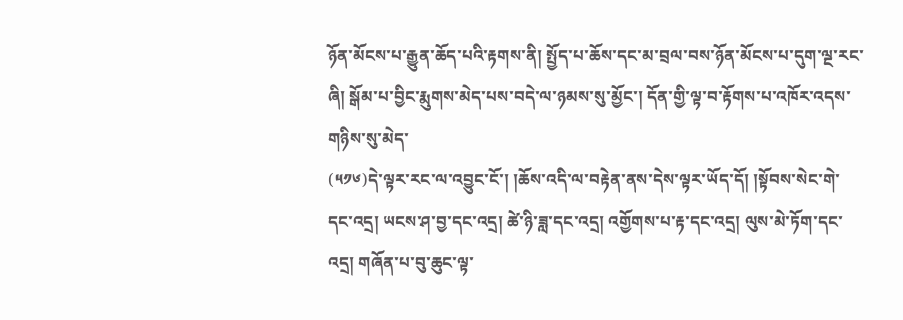ཉོན་མོངས་པ་རྒྱུན་ཆོད་པའི་རྟགས་ནི། སྤྱོད་པ་ཆོས་དང་མ་བྲལ་བས་ཉོན་མོངས་པ་དུག་ལྔ་རང་ཞི། སྒོམ་པ་བྱིང་རྨུགས་མེད་པས་བདེ་ལ་ཉམས་སུ་མྱོང་། དོན་གྱི་ལྟ་བ་རྟོགས་པ་འཁོར་འདས་གཉིས་སུ་མེད་
(༥༡༦)དེ་ལྟར་རང་ལ་འབྱུང་ངོ་། །ཆོས་འདི་ལ་བརྟེན་ནས་དེས་ལྟར་ཡོད་དོ། །སྟོབས་སེང་གེ་དང་འདྲ། ཡངས་ཤ་བྱ་དང་འདྲ། ཚེ་ཉི་ཟླ་དང་འདྲ། འགྱོགས་པ་རྟ་དང་འདྲ། ལུས་མེ་ཏོག་དང་འདྲ། གཞོན་པ་བུ་ཆུང་ལྟ་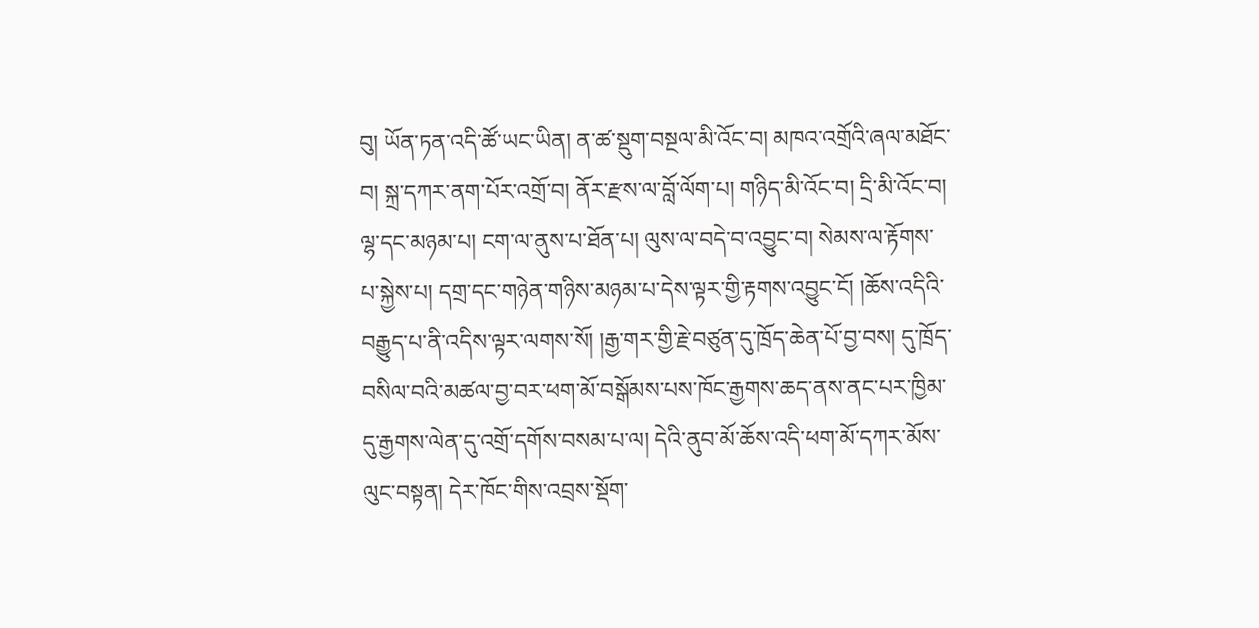བུ། ཡོན་ཏན་འདི་ཚོ་ཡང་ཡིན། ན་ཚ་སྡུག་བསྔལ་མི་འོང་བ། མཁའ་འགྲོའི་ཞལ་མཐོང་བ། སྐྲ་དཀར་ནག་པོར་འགྲོ་བ། ནོར་རྫས་ལ་བློ་ལོག་པ། གཉིད་མི་འོང་བ། དྲི་མི་འོང་བ། ལྷ་དང་མཉམ་པ། ངག་ལ་ནུས་པ་ཐོན་པ། ལུས་ལ་བདེ་བ་འབྱུང་བ། སེམས་ལ་རྟོགས་པ་སྐྱེས་པ། དགྲ་དང་གཉེན་གཉིས་མཉམ་པ་དེས་ལྟར་གྱི་རྟགས་འབྱུང་ངོ། །ཆོས་འདིའི་བརྒྱུད་པ་ནི་འདིས་ལྟར་ལགས་སོ། །རྒྱ་གར་གྱི་རྗེ་བཙུན་དུ་ཁྲོད་ཆེན་པོ་བྱ་བས། དུ་ཁྲོད་བསིལ་བའི་མཚལ་བྱ་བར་ཕག་མོ་བསྒོམས་པས་ཁོང་རྒྱགས་ཆད་ནས་ནང་པར་ཁྱིམ་དུ་རྒྱགས་ལེན་དུ་འགྲོ་དགོས་བསམ་པ་ལ། དེའི་ནུབ་མོ་ཆོས་འདི་ཕག་མོ་དཀར་མོས་ལུང་བསྟན། དེར་ཁོང་གིས་འབྲས་སྡོག་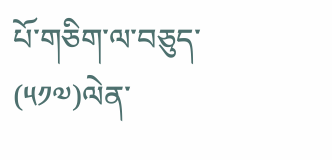པོ་གཅིག་ལ་བཅུད་
(༥༡༧)ལེན་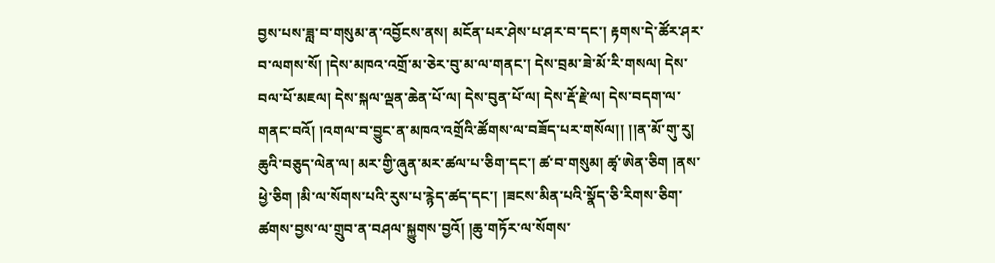བྱས་པས་ཟླ་བ་གསུམ་ན་འབྱོངས་ནས། མངོན་པར་ཤེས་པ་ཤར་བ་དང་། རྟགས་དེ་ཚོར་ཤར་བ་ལགས་སོ། །དེས་མཁའ་འགྲོ་མ་ཅེར་བུ་མ་ལ་གནང་། དེས་བྲམ་ཟེ་མོ་རི་གསལ། དེས་བལ་པོ་མཇལ། དེས་སྐལ་ལྡན་ཆེན་པོ་ལ། དེས་བུན་པོ་ལ། དེས་རྡོ་རྗེ་ལ། དེས་བདག་ལ་གནང་བའོ། །འགལ་བ་བྱུང་ན་མཁའ་འགྲོའི་ཚོགས་ལ་བཟོད་པར་གསོལ།། །།ན་མོ་གུ་རུ། ཆུའི་བཅུད་ལེན་ལ། མར་གྱི་ཞུན་མར་ཚལ་པ་ཅིག་དང་། ཚ་བ་གསུམ། ཚྭ་ཨེན་ཅིག །ནས་ཕྱེ་ཅིག །མི་ལ་སོགས་པའི་རུས་པ་རྙེད་ཚད་དང་། །ཟངས་མིན་པའི་སྣོད་ཅི་རིགས་ཅིག་ཚགས་བྱས་ལ་གྲུབ་ན་བཤལ་སྐྱུགས་བྱའོ། །ཆུ་གཏོར་ལ་སོགས་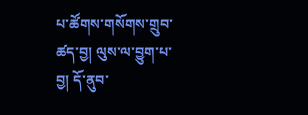པ་ཚོགས་གསོགས་གྲུབ་ཚད་བྱ། ལུས་ལ་བྱུག་པ་བྱ། དོ་ནུབ་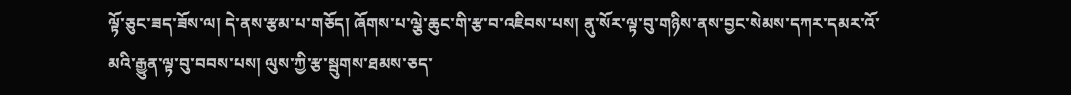ལྟོ་ཅུང་ཟད་ཟོས་ལ། དེ་ནས་རྩམ་པ་གཅོད། ཞོགས་པ་ལྕེ་ཆུང་གི་རྩ་བ་འཇིབས་པས། ནུ་སོར་ལྟ་བུ་གཉིས་ནས་བྱང་སེམས་དཀར་དམར་འོ་མའི་རྒྱུན་ལྟ་བུ་བབས་པས། ལུས་ཀྱི་རྩ་སྦུགས་ཐམས་ཅད་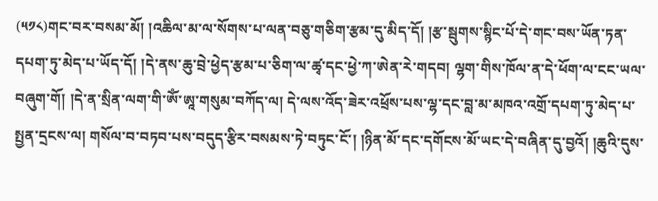(༥༡༨)གང་བར་བསམ་མོ། །འཆིལ་མ་ལ་སོགས་པ་ལན་བཅུ་གཅིག་རྩམ་དུ་མིད་དོ། །རྩ་སྦུགས་སྙིང་པོ་དེ་གང་བས་ཡོན་ཏན་དཔག་ཏུ་མེད་པ་ཡོད་དོ། །དེ་ནས་ཆུ་བྲེ་ཕྱེད་རྩམ་པ་ཅིག་ལ་ཚྭ་དང་ཕྱེ་ཀ་ཨེན་རེ་གདབ། ལྷག་གིས་ཁོལ་ན་དེ་ཕོག་ལ་ངང་ཡལ་བཞུག་གོ། །དེ་ན་སྲིན་ལག་གི་ཨོཾ་ཨཱ་གསུམ་བཀོད་ལ། དེ་ལས་འོད་ཟེར་འཕྲོས་པས་ལྷ་དང་བླ་མ་མཁའ་འགྲོ་དཔག་ཏུ་མེད་པ་སྤྱན་དྲངས་ལ། གསོལ་བ་བཏབ་པས་བདུད་རྩིར་བསམས་ཏེ་བཏུང་ངོ་། །ཉིན་མོ་དང་དགོངས་མོ་ཡང་དེ་བཞིན་དུ་བྱའོ། །ཆུའི་དུས་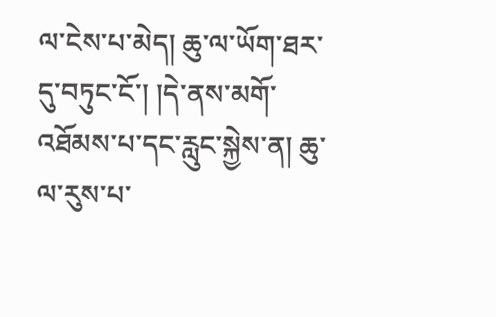ལ་ངེས་པ་མེད། ཆུ་ལ་ཡོག་ཐར་དུ་བཏུང་ངོ་། །དེ་ནས་མགོ་འཐོམས་པ་དང་རླུང་སྐྱེས་ན། ཆུ་ལ་རུས་པ་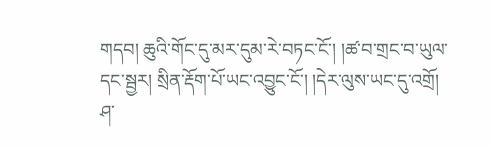གདབ། ཆུའི་གོང་དུ་མར་དུམ་རེ་བཏང་ངོ་། །ཚ་བ་གྲང་བ་ཡུལ་དང་སྦྱར། སྲིན་རྡོག་པོ་ཡང་འབྱུང་ངོ་། །དེར་ལུས་ཡང་དུ་འགྲོ། ཤ་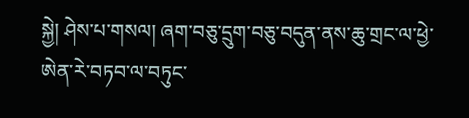སྐྱེ། ཤེས་པ་གསལ། ཞག་བཅུ་དྲུག་བཅུ་བདུན་ནས་ཆུ་གྲང་ལ་ཕྱེ་ཨེན་རེ་བཏབ་ལ་བཏུང་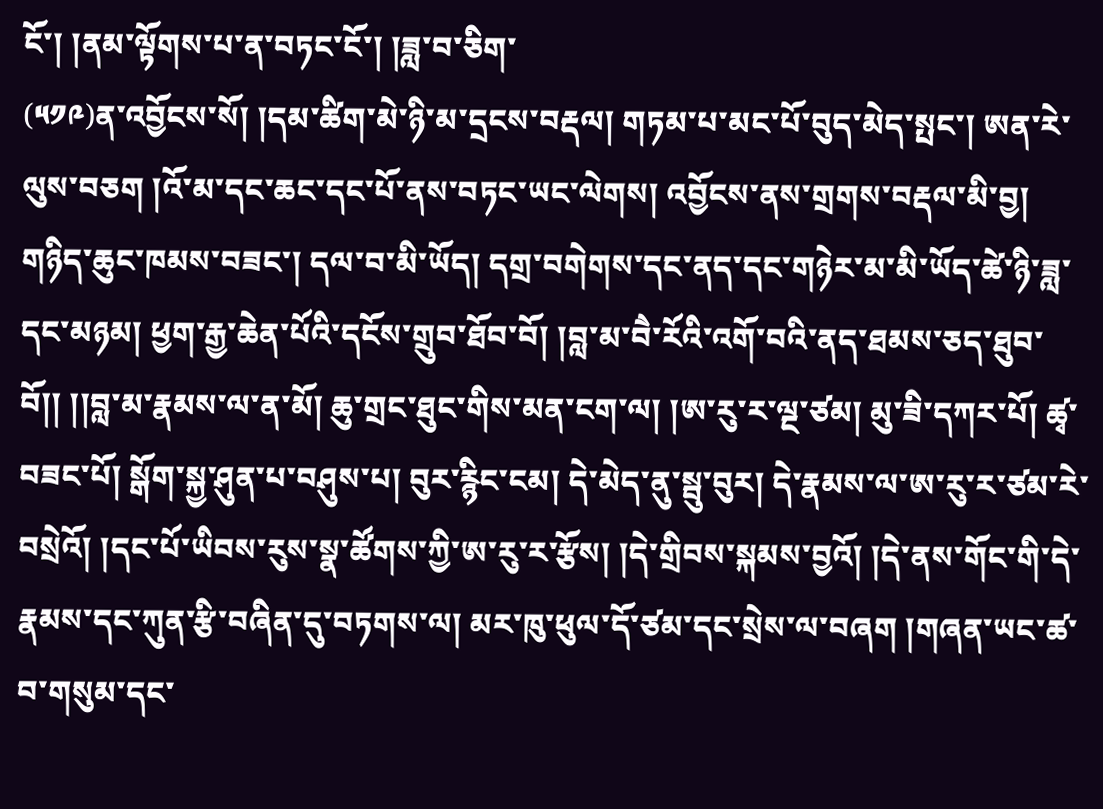ངོ་། །ནམ་ལྟོགས་པ་ན་བཏང་ངོ་། །ཟླ་བ་ཅིག་
(༥༡༩)ན་འབྱོངས་སོ། །དམ་ཚིག་མེ་ཉི་མ་དྲངས་བརྡལ། གཏམ་པ་མང་པོ་བུད་མེད་སྤང་། ཨན་རེ་ལུས་བཅག །འོ་མ་དང་ཆང་དང་པོ་ནས་བཏང་ཡང་ལེགས། འབྱོངས་ནས་གྲགས་བརྡལ་མི་བྱ། གཉིད་ཆུང་ཁམས་བཟང་། དལ་བ་མི་ཡོད། དགྲ་བགེགས་དང་ནད་དང་གཉེར་མ་མི་ཡོད་ཚེ་ཉི་ཟླ་དང་མཉམ། ཕྱག་རྒྱ་ཆེན་པོའི་དངོས་གྲུབ་ཐོབ་བོ། །བླ་མ་བཻ་རོའི་འགོ་བའི་ནད་ཐམས་ཅད་ཐུབ་བོ།། །།བླ་མ་རྣམས་ལ་ན་མོ། ཆུ་གྲང་ཐུང་གིས་མན་ངག་ལ། །ཨ་རུ་ར་ལྔ་ཙམ། མུ་ཟི་དཀར་པོ། ཚྭ་བཟང་པོ། སྒོག་སྐྱ་ཤུན་པ་བཤུས་པ། བུར་རྙིང་ངམ། དེ་མེད་ནུ་སྦུ་བུར། དེ་རྣམས་ལ་ཨ་རུ་ར་ཙམ་རེ་བསྲེའོ། །དང་པོ་ཡིབས་རུས་སྣ་ཚོགས་ཀྱི་ཨ་རུ་ར་རྩོས། །དེ་གྲིབས་སྐམས་བྱའོ། །དེ་ནས་གོང་གི་དེ་རྣམས་དང་ཀུན་རྩི་བཞིན་དུ་བཏགས་ལ། མར་ཁུ་ཕུལ་དོ་ཙམ་དང་སྲེས་ལ་བཞག །གཞན་ཡང་ཚ་བ་གསུམ་དང་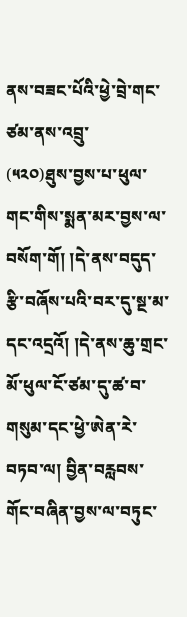ནས་བཟང་པོའི་ཕྱེ་བྲེ་གང་ཙམ་ནས་འབྲུ་
(༥༢༠)ཐུས་བྱས་པ་ཕུལ་གང་གིས་སྨན་མར་བྱས་ལ་བསོག་གོ། །དེ་ནས་བདུད་རྩི་བཞོས་པའི་བར་དུ་སྔ་མ་དང་འདྲའོ། །དེ་ནས་ཆུ་གྲང་མོ་ཕུལ་ངོ་ཙམ་དུ་ཚ་བ་གསུམ་དང་ཕྱེ་ཨེན་རེ་བཏབ་ལ། བྱིན་བརླབས་གོང་བཞིན་བྱས་ལ་བཏུང་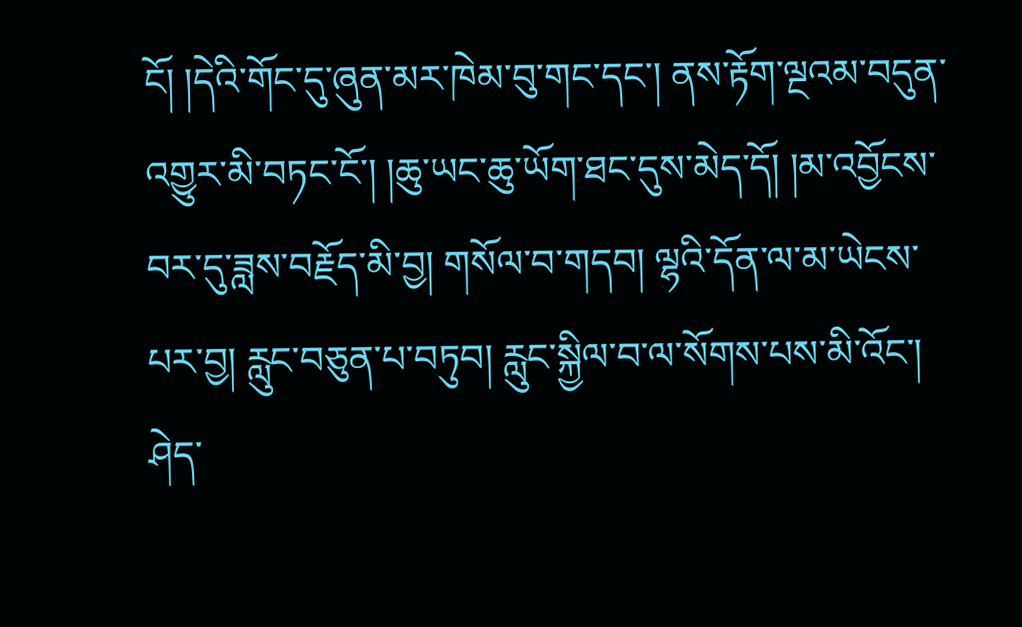ངོ། །དེའི་གོང་དུ་ཞུན་མར་ཁེམ་བུ་གང་དང་། ནས་རྟོག་ལྔའམ་བདུན་འགྱུར་མི་བཏང་ངོ་། །ཆུ་ཡང་ཆུ་ཡོག་ཐང་དུས་མེད་དོ། །མ་འབྱོངས་བར་དུ་ཟླས་བརྗོད་མི་བྱ། གསོལ་བ་གདབ། ལྷའི་དོན་ལ་མ་ཡེངས་པར་བྱ། རླུང་བཅུན་པ་བཏུབ། རླུང་སྐྱིལ་བ་ལ་སོགས་པས་མི་འོང་། ཤེད་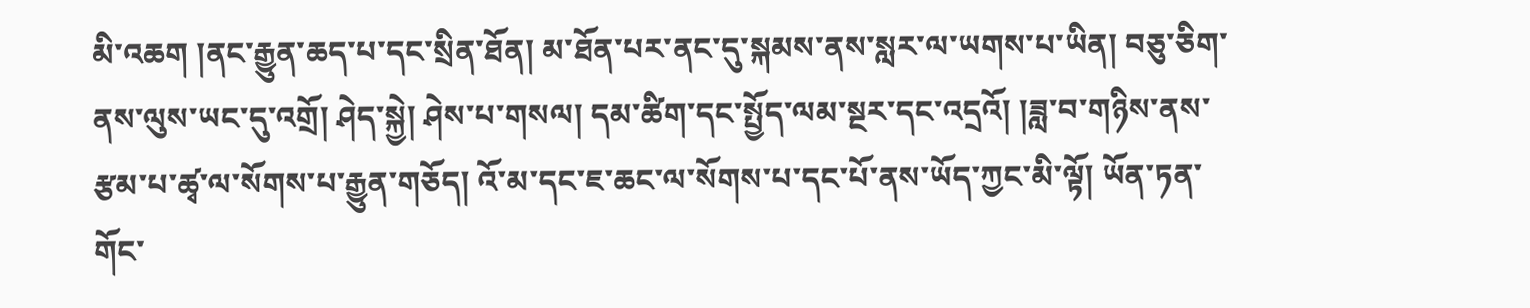མི་འཆག །ནང་རྒྱུན་ཆད་པ་དང་སྲིན་ཐོན། མ་ཐོན་པར་ནང་དུ་སྐམས་ནས་སླར་ལ་ཡགས་པ་ཡིན། བཅུ་ཅིག་ནས་ལུས་ཡང་དུ་འགྲོ། ཤེད་སྐྱེ། ཤེས་པ་གསལ། དམ་ཚིག་དང་སྤྱོད་ལམ་སྔར་དང་འདྲའོ། །ཟླ་བ་གཉིས་ནས་རྩམ་པ་ཚྭ་ལ་སོགས་པ་རྒྱུན་གཅོད། འོ་མ་དང་ཇ་ཆང་ལ་སོགས་པ་དང་པོ་ནས་ཡོད་ཀྱང་མི་ལྟོ། ཡོན་ཏན་གོང་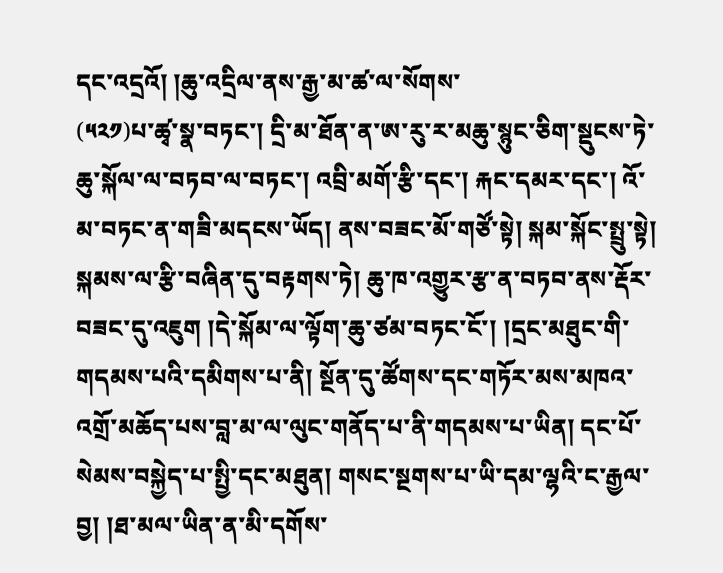དང་འདྲའོ། །ཆུ་འདྲིལ་ནས་རྒྱ་མ་ཚ་ལ་སོགས་
(༥༢༡)པ་ཚྭ་སྣ་བཏང་། དྲི་མ་ཐོན་ན་ཨ་རུ་ར་མཆུ་སྙུང་ཅིག་སྡུངས་ཏེ་ཆུ་སྐོལ་ལ་བཏབ་ལ་བཏང་། འབྲི་མགོ་རྩི་དང་། རྐང་དམར་དང་། འོ་མ་བཏང་ན་གཟི་མདངས་ཡོད། ནས་བཟང་མོ་གཙོ་སྟེ། སྐམ་སྐོང་སྤྲུ་སྟེ། སྐམས་ལ་རྩི་བཞིན་དུ་བརྟགས་ཏེ། ཆུ་ཁ་འགྱུར་རྩ་ན་བཏབ་ནས་རྡོར་བཟང་དུ་འཇུག །དེ་སྐོམ་ལ་ལྟོག་ཆུ་ཙམ་བཏང་ངོ་། །དྲང་མཐུང་གི་གདམས་པའི་དམིགས་པ་ནི། སྔོན་དུ་ཚོགས་དང་གཏོར་མས་མཁའ་འགྲོ་མཆོད་པས་བླ་མ་ལ་ལུང་གནོད་པ་ནི་གདམས་པ་ཡིན། དང་པོ་སེམས་བསྐྱེད་པ་སྤྱི་དང་མཐུན། གསང་སྔགས་པ་ཡི་དམ་ལྷའི་ང་རྒྱལ་བྱ། །ཐ་མལ་ཡིན་ན་མི་དགོས་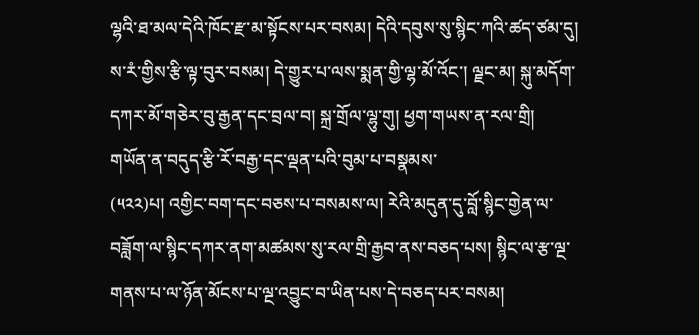ལྷའི་ཐ་མལ་དེའི་ཁོང་རྫ་མ་སྟོངས་པར་བསམ། དེའི་དབུས་སུ་སྙིང་ཀའི་ཚད་ཙམ་དུ། ས་རཾ་གྱིས་རྩི་ལྟ་བུར་བསམ། དེ་གྱུར་པ་ལས་སྨན་གྱི་ལྷ་མོ་འོང་། ལྗང་མ། སྐུ་མདོག་དཀར་མོ་གཅེར་བུ་རྒྱན་དང་བྲལ་བ། སྐྲ་གྲོལ་ལྷུ་གུ། ཕྱག་གཡས་ན་རལ་གྲི། གཡོན་ན་བདུད་རྩི་རོ་བརྒྱ་དང་ལྡན་པའི་བུམ་པ་བསྣམས་
(༥༢༢)པ། འགྱིང་བག་དང་བཅས་པ་བསམས་ལ། རེའི་མདུན་དུ་བློ་སྙིང་གྱེན་ལ་བཟློག་ལ་སྙིང་དཀར་ནག་མཚམས་སུ་རལ་གྲི་རྒྱབ་ནས་བཅད་པས། སྙིང་ལ་རྩ་ལྔ་གནས་པ་ལ་ཉོན་མོངས་པ་ལྔ་འབྱུང་བ་ཡིན་པས་དེ་བཅད་པར་བསམ།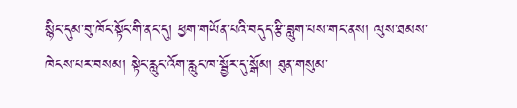སྙིང་དུམ་བུ་ཁོང་སྟོང་གི་ནང་དུ། ཕྱག་གཡོན་པའི་བདུད་རྩི་བླུག་པས་གང་ནས། ལུས་ཐམས་ཁེངས་པར་བསམ། སྟེང་རླུང་འོག་རླུང་ཁ་སྦྱོར་དུ་སྒོམ། ཐུན་གསུམ་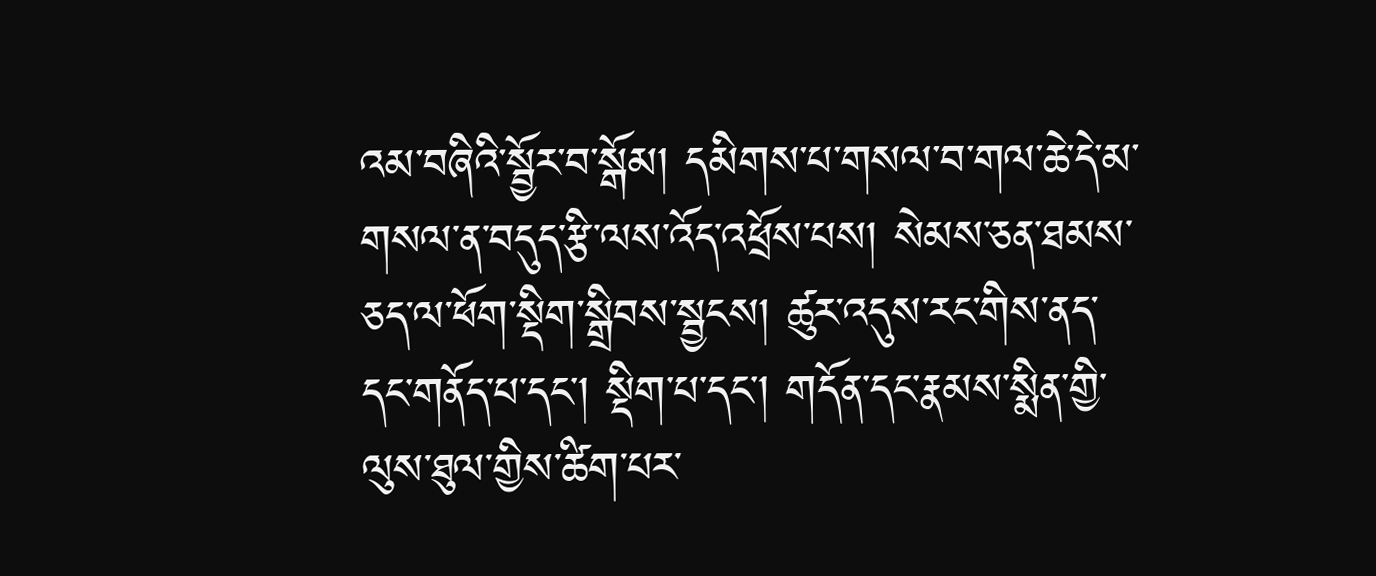འམ་བཞིའི་སྦྱོར་བ་སྒོམ། དམིགས་པ་གསལ་བ་གལ་ཆེ་དེ་མ་གསལ་ན་བདུད་རྩི་ལས་འོད་འཕྲོས་པས། སེམས་ཅན་ཐམས་ཅད་ལ་ཕོག་སྡིག་སྒྲིབས་སྦྱངས། ཚུར་འདུས་རང་གིས་ནད་དང་གནོད་པ་དང་། སྡིག་པ་དང་། གདོན་དང་རྣམས་སྨིན་གྱི་ལུས་ཐུལ་གྱིས་ཚིག་པར་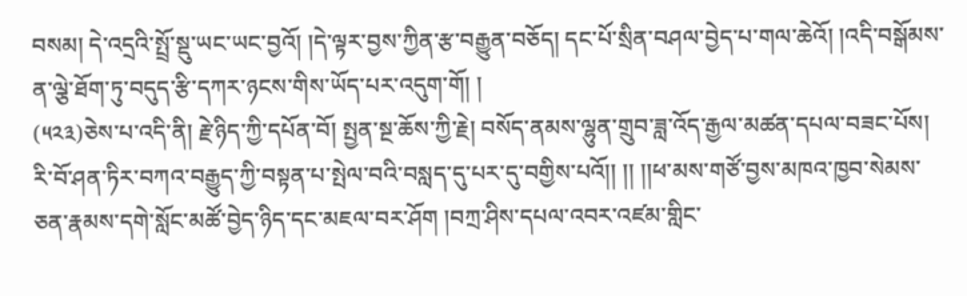བསམ། དེ་འདྲའི་སྤྲོ་སྡུ་ཡང་ཡང་བྱའོ། །དེ་ལྟར་བྱས་ཀྱིན་རྩ་བརྒྱུན་བཅོད། དང་པོ་སྲིན་བཤལ་བྱེད་པ་གལ་ཆེའོ། །འདི་བསྒོམས་ན་ལྕེ་ཐོག་ཏུ་བདུད་རྩི་དཀར་ཉངས་གིས་ཡོད་པར་འདུག་གོ། །
(༥༢༣)ཅེས་པ་འདི་ནི། རྗེ་ཉིད་ཀྱི་དཔོན་བོ། སྤྱན་སྔ་ཆོས་ཀྱི་རྗེ། བསོད་ནམས་ལྷུན་གྲུབ་ཟླ་འོད་རྒྱལ་མཚན་དཔལ་བཟང་པོས། རི་བོ་ཤན་ཏིར་བཀའ་བརྒྱུད་ཀྱི་བསྟན་པ་སྤེལ་བའི་བསླད་དུ་པར་དུ་བགྱིས་པའོ།། །། །།ཕ་མས་གཙོ་བྱས་མཁའ་ཁྱབ་སེམས་ཅན་རྣམས་དགེ་སློང་མཚོ་བྱེད་ཉིད་དང་མཇལ་བར་ཤོག །བཀྲ་ཤིས་དཔལ་འབར་འཛམ་གླིང་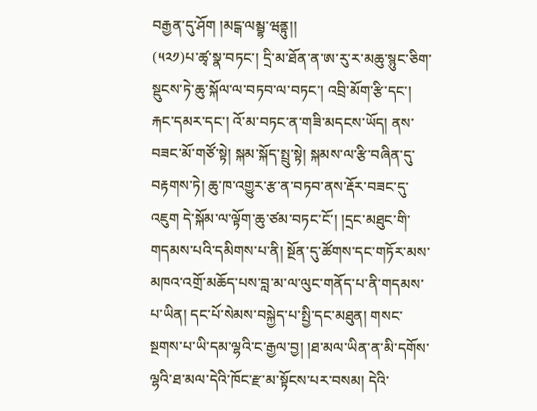བརྒྱན་དུ་ཤོག །མངྒ་ལམྦྷ་ཝནྟུ།།
(༥༢༡)པ་ཚྭ་སྣ་བཏང་། དྲི་མ་ཐོན་ན་ཨ་རུ་ར་མཆུ་སྙུང་ཅིག་སྡུངས་ཏེ་ཆུ་སྐོལ་ལ་བཏབ་ལ་བཏང་། འབྲི་མོག་རྩི་དང་། རྐང་དམར་དང་། འོ་མ་བཏང་ན་གཟི་མདངས་ཡོད། ནས་བཟང་མོ་གཙོ་སྟེ། སྐམ་སྐོད་སྤྲུ་སྟེ། སྐམས་ལ་རྩི་བཞིན་དུ་བརྟགས་ཏེ། ཆུ་ཁ་འགྱུར་རྩ་ན་བཏབ་ནས་རྡོར་བཟང་དུ་འཇུག དེ་སྐོམ་ལ་ལྟོག་ཆུ་ཙམ་བཏང་ངོ་། །དྲང་མཐུང་གི་གདམས་པའི་དམིགས་པ་ནི། སྔོན་དུ་ཚོགས་དང་གཏོར་མས་མཁའ་འགྲོ་མཆོད་པས་བླ་མ་ལ་ལུང་གནོད་པ་ནི་གདམས་པ་ཡིན། དང་པོ་སེམས་བསྐྱེད་པ་སྤྱི་དང་མཐུན། གསང་སྔགས་པ་ཡི་དམ་ལྷའི་ང་རྒྱལ་བྱ། །ཐ་མལ་ཡིན་ན་མི་དགོས་ལྷའི་ཐ་མལ་དེའི་ཁོང་རྫ་མ་སྟོངས་པར་བསམ། དེའི་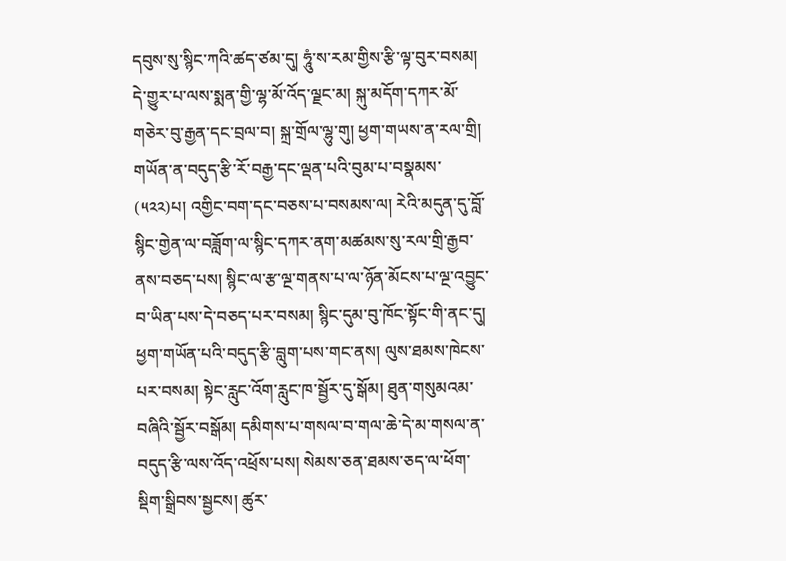དབུས་སུ་སྙིང་ཀའི་ཚད་ཙམ་དུ། ཧཱུཾ་ས་རམ་གྱིས་རྩི་ལྟ་བུར་བསམ། དེ་གྱུར་པ་ལས་སྨན་གྱི་ལྷ་མོ་འོད་ལྗང་མ། སྐུ་མདོག་དཀར་མོ་གཅེར་བུ་རྒྱན་དང་བྲལ་བ། སྐྲ་གྲོལ་ལྷུ་གུ། ཕྱག་གཡས་ན་རལ་གྲི། གཡོན་ན་བདུད་རྩི་རོ་བརྒྱ་དང་ལྡན་པའི་བུམ་པ་བསྣམས་
(༥༢༢)པ། འགྱིང་བག་དང་བཅས་པ་བསམས་ལ། རེའི་མདུན་དུ་བློ་སྙིང་གྱེན་ལ་བཟློག་ལ་སྙིང་དཀར་ནག་མཚམས་སུ་རལ་གྲི་རྒྱབ་ནས་བཅད་པས། སྙིང་ལ་རྩ་ལྔ་གནས་པ་ལ་ཉོན་མོངས་པ་ལྔ་འབྱུང་བ་ཡིན་པས་དེ་བཅད་པར་བསམ། སྙིང་དུམ་བུ་ཁོང་སྟོང་གི་ནང་དུ། ཕྱག་གཡོན་པའི་བདུད་རྩི་བླུག་པས་གང་ནས། ལུས་ཐམས་ཁེངས་པར་བསམ། སྟེང་རླུང་འོག་རླུང་ཁ་སྦྱོར་དུ་སྒོམ། ཐུན་གསུམའམ་བཞིའི་སྦྱོར་བསྒོམ། དམིགས་པ་གསལ་བ་གལ་ཆེ་དེ་མ་གསལ་ན་བདུད་རྩི་ལས་འོད་འཕྲོས་པས། སེམས་ཅན་ཐམས་ཅད་ལ་ཕོག་སྡིག་སྒྲིབས་སྦྱངས། ཚུར་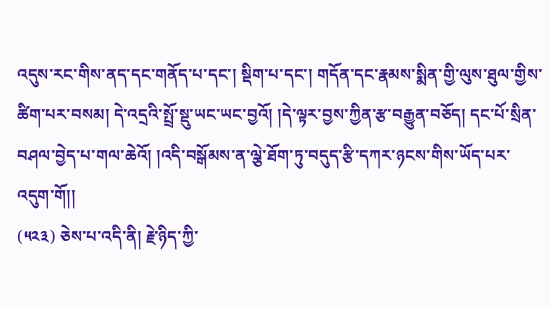འདུས་རང་གིས་ནད་དང་གནོད་པ་དང་། སྡིག་པ་དང་། གདོན་དང་རྣམས་སྨིན་གྱི་ལུས་ཐུལ་གྱིས་ཚིག་པར་བསམ། དེ་འདྲའི་སྤྲོ་སྡུ་ཡང་ཡང་བྱའོ། །དེ་ལྟར་བྱས་ཀྱིན་རྩ་བརྒྱུན་བཅོད། དང་པོ་སྲིན་བཤལ་བྱེད་པ་གལ་ཆེའོ། །འདི་བསྒོམས་ན་ལྕེ་ཐོག་ཏུ་བདུད་རྩི་དཀར་ཉངས་གིས་ཡོད་པར་འདུག་གོ།།
(༥༢༣) ཅེས་པ་འདི་ནི། རྗེ་ཉིད་ཀྱི་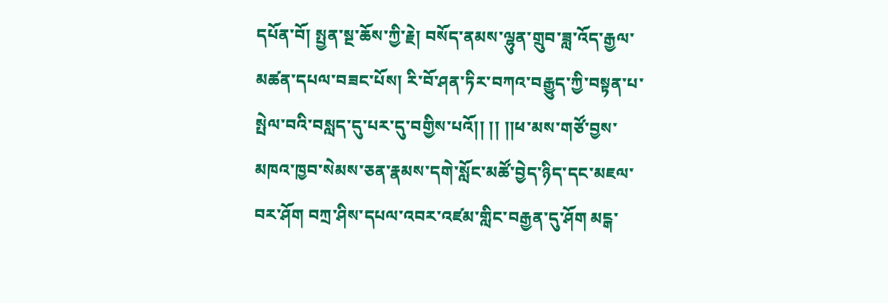དཔོན་བོ། སྤྱན་སྔ་ཆོས་ཀྱི་རྗེ། བསོད་ནམས་ལྷུན་གྲུབ་ཟླ་འོད་རྒྱལ་མཚན་དཔལ་བཟང་པོས། རི་བོ་ཤན་ཏིར་བཀའ་བརྒྱུད་ཀྱི་བསྟན་པ་སྤེལ་བའི་བསླད་དུ་པར་དུ་བགྱིས་པའོ།། །། །།ཕ་མས་གཙོ་བྱས་མཁའ་ཁྱབ་སེམས་ཅན་རྣམས་དགེ་སློང་མཚོ་བྱེད་ཉིད་དང་མཇལ་བར་ཤོག བཀྲ་ཤིས་དཔལ་འབར་འཛམ་གླིང་བརྒྱན་དུ་ཤོག མངྒ་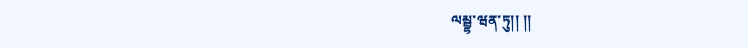ལམྦྷ་ཝན་ཏུ།། །།